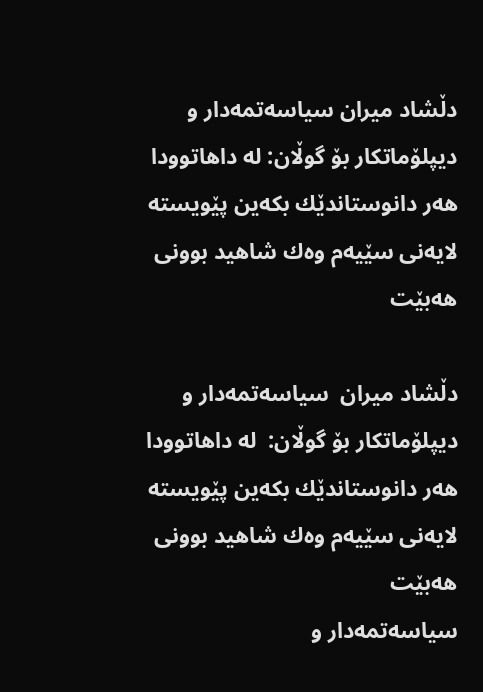دڵشاد میران سیاسەتمەدار و دیپلۆماتكار بۆ گوڵان: لە داهاتوودا هەر دانوستاندێك بكەین پێویستە لایەنی سێیەم وەك شاهید بوونی هەبێت

دڵشاد میران  سیاسەتمەدار و دیپلۆماتكار بۆ گوڵان:  لە داهاتوودا هەر دانوستاندێك بكەین پێویستە لایەنی سێیەم وەك شاهید بوونی هەبێت
سیاسەتمەدار و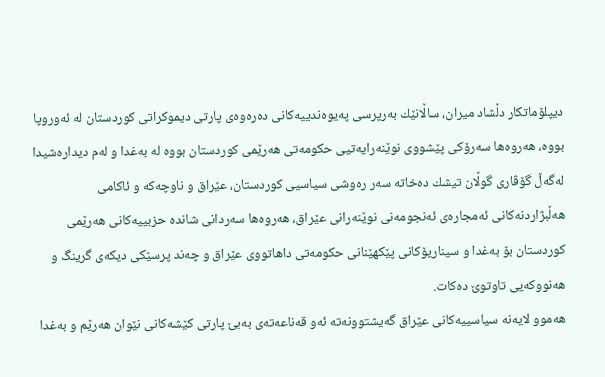دیپلۆماتكار دڵشاد میران، ساڵانێك بەرپرسی پەیوەندییەكانی دەرەوەی پارتی دیموكراتی كوردستان لە ئەوروپا بووە، هەروەها سەرۆكی پێشووی نوێنەرایەتیی حكومەتی هەرێمی كوردستان بووە لە بەغدا و لەم دیدارەشیدا لەگەڵ گۆڤاری گوڵان تیشك دەخاتە سەر رەوشی سیاسیی كوردستان، عێراق و ناوچەكە و ئاكامی هەڵبژاردنەكانی ئەمجارەی ئەنجومەنی نوێنەرانی عێراق، هەروەها سەردانی شاندە حزبییەكانی هەرێمی كوردستان بۆ بەغدا و سیناریۆكانی پێكهێنانی حكومەتی داهاتووی عێراق و چەند پرسێكی دیكەی گرینگ و هەنووكەیی تاوتوێ دەكات.
هەموو لایەنە سیاسییەكانی عێراق گەیشتوونەتە ئەو قەناعەتەی بەبێ پارتی كێشەكانی نێوان هەرێم و بەغدا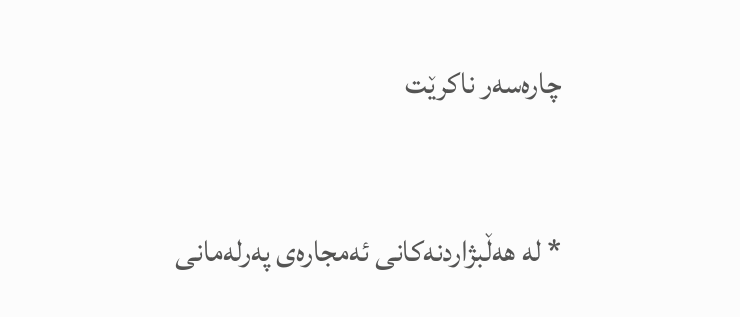چارەسەر ناكرێت


* لە هەڵبژاردنەكانی ئەمجارەی پەرلەمانی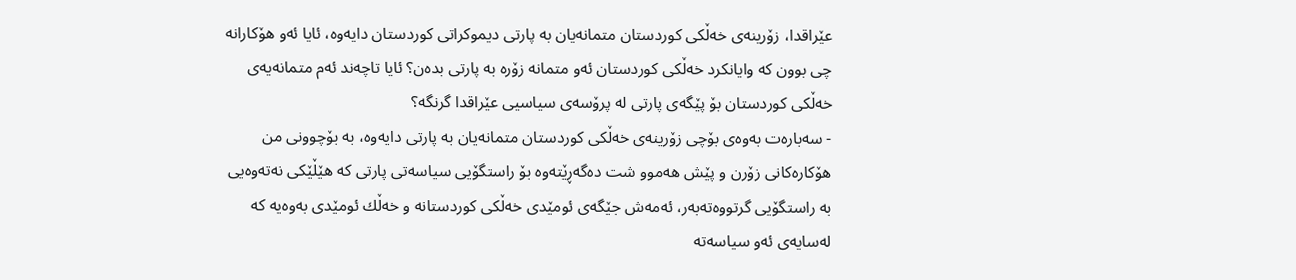عێراقدا، زۆرینەی خەڵكی كوردستان متمانەیان بە پارتی دیموكراتی كوردستان دایەوە، ئایا ئەو هۆكارانە چی بوون كە وایانكرد خەڵكی كوردستان ئەو متمانە زۆرە بە پارتی بدەن؟ ئایا تاچەند ئەم متمانەیەی خەڵكی كوردستان بۆ پێگەی پارتی لە پرۆسەی سیاسیی عێراقدا گرنگە؟
- سەبارەت بەوەی بۆچی زۆرینەی خەڵكی كوردستان متمانەیان بە پارتی دایەوە، بە بۆچوونی من هۆكارەكانی زۆرن و پێش هەموو شت دەگەڕێتەوە بۆ راستگۆیی سیاسەتی پارتی كە هێڵێكی نەتەوەیی بە راستگۆیی گرتووەتەبەر، ئەمەش جێگەی ئومێدی خەڵكی كوردستانە و خەڵك ئومێدی بەوەیە كە لەسایەی ئەو سیاسەتە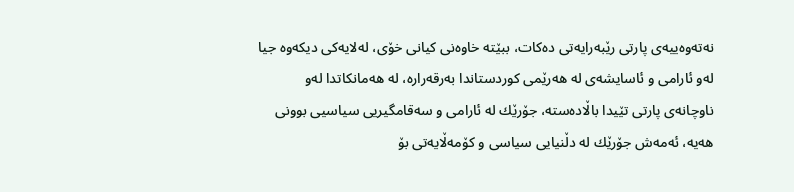نەتەوەییەی پارتی رێبەرایەتی دەكات، ببێتە خاوەنی كیانی خۆی، لەلایەكی دیكەوە جیا لەو ئارامی و ئاسایشەی لە هەرێمی كوردستاندا بەرقەرارە، لە هەمانكاتدا لەو ناوچانەی پارتی تێیدا باڵادەستە، جۆرێك لە ئارامی و سەقامگیریی سیاسیی بوونی هەیە، ئەمەش جۆرێك لە دڵنیایی سیاسی و كۆمەڵایەتی بۆ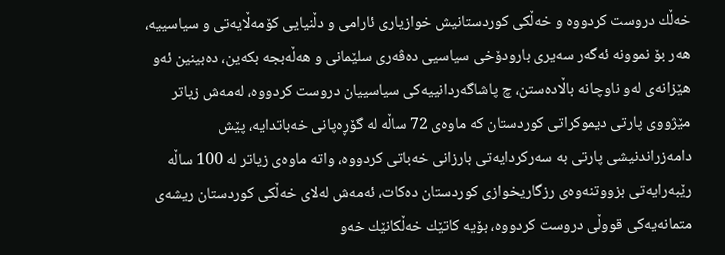خەڵك دروست كردووە و خەڵكی كوردستانیش خوازیاری ئارامی و دڵنیایی كۆمەڵایەتی و سیاسییە، هەر بۆ نموونە ئەگەر سەیری بارودۆخی سیاسیی دەڤەری سلێمانی و هەڵەبجە بكەین، دەبینین ئەو هێزانەی لەو ناوچانە باڵادەستن، چ پاشاگەردانییەكی سیاسییان دروست كردووە، لەمەش زیاتر مێژووی پارتی دیموكراتی كوردستان كە ماوەی 72 ساڵە لە گۆڕەپانی خەباتدایە، پێش دامەزراندنیشی پارتی بە سەركردایەتی بارزانی خەباتی كردووە، واتە ماوەی زیاتر لە 100 ساڵە رێبەرایەتی بزووتنەوەی رزگاریخوازی كوردستان دەكات، ئەمەش لەلای خەڵكی كوردستان ریشەی متمانەیەكی قووڵی دروست كردووە، بۆیە كاتێك خەڵكانێك خەو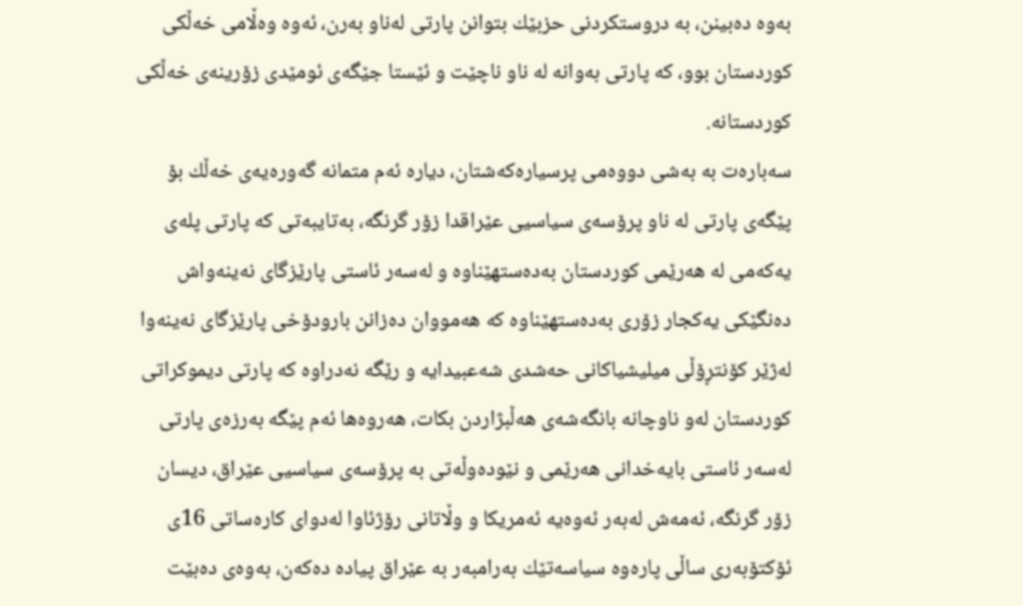بەوە دەبینن، بە دروستكردنی حزبێك بتوانن پارتی لەناو بەرن، ئەوە وەڵامی خەڵكی كوردستان بوو، كە پارتی بەوانە لە ناو ناچێت و ئێستا جێگەی ئومێدی زۆرینەی خەڵكی كوردستانە.
سەبارەت بە بەشی دووەمی پرسیارەكەشتان، دیارە ئەم متمانە گەورەیەی خەڵك بۆ پێگەی پارتی لە ناو پرۆسەی سیاسیی عێراقدا زۆر گرنگە، بەتایبەتی كە پارتی پلەی یەكەمی لە هەرێمی كوردستان بەدەستهێناوە و لەسەر ئاستی پارێزگای نەینەواش دەنگێكی یەكجار زۆری بەدەستهێناوە كە هەمووان دەزانن بارودۆخی پارێزگای نەینەوا لەژێر كۆنتڕۆڵی میلیشیاكانی حەشدی شەعبیدایە و رێگە نەدراوە كە پارتی دیموكراتی كوردستان لەو ناوچانە بانگەشەی هەڵبژاردن بكات، هەروەها ئەم پێگە بەرزەی پارتی لەسەر ئاستی بایەخدانی هەرێمی و نێودەوڵەتی بە پرۆسەی سیاسیی عێراق، دیسان زۆر گرنگە، ئەمەش لەبەر ئەوەیە ئەمریكا و وڵاتانی رۆژئاوا لەدوای كارەساتی 16ی ئۆكتۆبەری ساڵی پارەوە سیاسەتێك بەرامبەر بە عێراق پیادە دەكەن، بەوەی دەبێت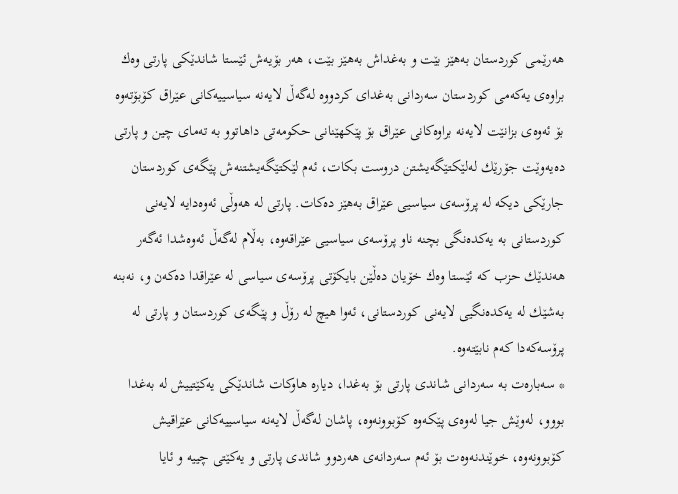هەرێمی كوردستان بەهێز بێت و بەغداش بەهێز بێت، هەر بۆیەش ئێستا شاندێكی پارتی وەك براوەی یەكەمی كوردستان سەردانی بەغدای كردووە لەگەڵ لایەنە سیاسییەكانی عێراق كۆبۆتەوە بۆ ئەوەی بزانێت لایەنە براوەكانی عێراق بۆ پێكهێنانی حكومەتی داهاتوو بە تەمای چین و پارتی دەیەوێت جۆرێك لەلێكتێگەیشتن دروست بكات، ئەم لێكتێگەیشتنەش پێگەی كوردستان جارێكی دیكە لە پرۆسەی سیاسیی عێراق بەهێز دەكات. پارتی لە هەوڵی ئەوەدایە لایەنی كوردستانی بە یەكدەنگی بچنە ناو پرۆسەی سیاسیی عێراقەوە، بەڵام لەگەڵ ئەوەشدا ئەگەر هەندێك حزب كە ئێستا وەك خۆیان دەڵێن بایكۆتی پرۆسەی سیاسی لە عێراقدا دەكەن و، نەبنە بەشێك لە یەكدەنگیی لایەنی كوردستانی، ئەوا هیچ لە رۆڵ و پێگەی كوردستان و پارتی لە پرۆسەكەدا كەم نابێتەوە.
* سەبارەت بە سەردانی شاندی پارتی بۆ بەغدا، دیارە هاوكات شاندێكی یەكێتییش لە بەغدا بووو، لەوێش جیا لەوەی پێكەوە كۆبوونەوە، پاشان لەگەڵ لایەنە سیاسییەكانی عێراقیش كۆبوونەوە، خوێندنەوەت بۆ ئەم سەردانەی هەردوو شاندی پارتی و یەكێتی چییە و ئایا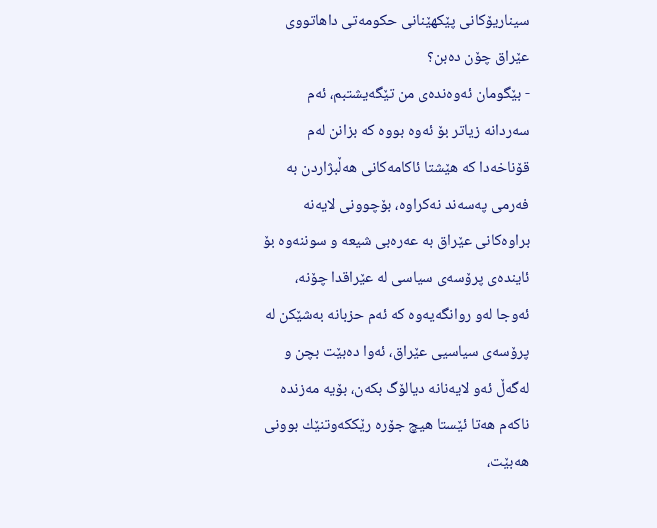سیناریۆكانی پێكهێنانی حكومەتی داهاتووی عێراق چۆن دەبن؟
- بێگومان ئەوەندەی من تێگەیشتبم، ئەم سەردانە زیاتر بۆ ئەوە بووە كە بزانن لەم قۆناخەدا كە هێشتا ئاكامەكانی هەڵبژاردن بە فەرمی پەسەند نەكراوە، بۆچوونی لایەنە براوەكانی عێراق بە عەرەبی شیعە و سوننەوە بۆ ئایندەی پرۆسەی سیاسی لە عێراقدا چۆنە، ئەوجا لەو روانگەیەوە كە ئەم حزبانە بەشێكن لە پرۆسەی سیاسیی عێراق، ئەوا دەبێت بچن و لەگەڵ ئەو لایەنانە دیالۆگ بكەن، بۆیە مەزندە ناكەم هەتا ئێستا هیچ جۆرە رێككەوتنێك بوونی هەبێت،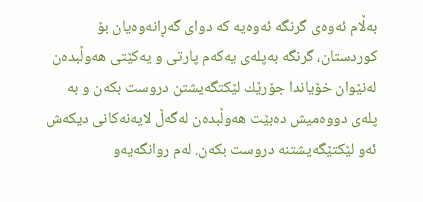بەڵام ئەوەی گرنگە ئەوەیە كە دوای گەڕانەوەیان بۆ كوردستان، گرنگە بەپلەی یەكەم پارتی و یەكێتی هەوڵبدەن لەنێوان خۆیاندا جۆرێك لێكتگەیشتن دروست بكەن و بە پلەی دووەمیش دەبێت هەوڵبدەن لەگەڵ لایەنەكانی دیكەش ئەو لێكتێگەیشتنە دروست بكەن. لەم روانگەیەو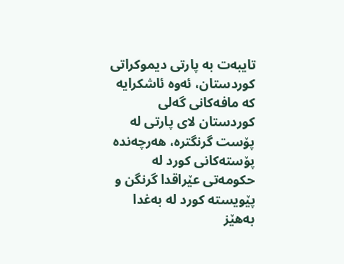تایبەت بە پارتی دیموكراتی كوردستان، ئەوە ئاشكرایە كە مافەكانی گەلی كوردستان لای پارتی لە پۆست گرنگترە، هەرچەندە پۆستەكانی كورد لە حكومەتی عێراقدا گرنگن و پێویستە كورد لە بەغدا بەهێز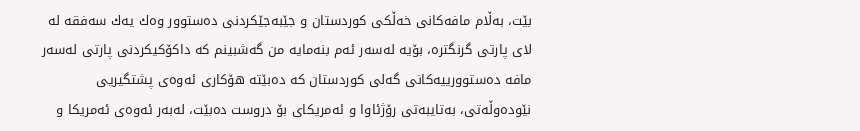بێت، بەڵام مافەكانی خەڵكی كوردستان و جێبەجێكردنی دەستوور وەك یەك سەفقە لە لای پارتی گرنگترە، بۆیە لەسەر ئەم بنەمایە من گەشبینم كە داكۆكیكردنی پارتی لەسەر مافە دەستوورییەكانی گەلی كوردستان كە دەبێتە هۆكاری ئەوەی پشتگیریی نێودەوڵەتی، بەتایبەتی رۆژئاوا و ئەمریكای بۆ دروست دەبێت، لەبەر ئەوەی ئەمریكا و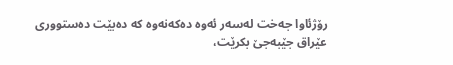رۆژئاوا جەخت لەسەر ئەوە دەكەنەوە كە دەبێت دەستووری عێراق جێبەجێ بكرێت،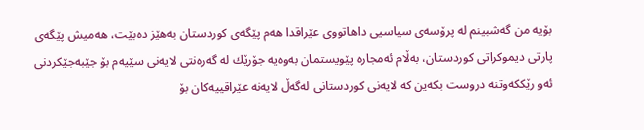بۆیە من گەشبینم لە پرۆسەی سیاسیی داهاتووی عێراقدا هەم پێگەی كوردستان بەهێز دەبێت، هەمیش پێگەی پارتی دیموكراتی كوردستان، بەڵام ئەمجارە پێویستمان بەوەیە جۆرێك لە گەرەنتی لایەنی سێیەم بۆ جێبەجێكردنی ئەو رێككەوتنە دروست بكەین كە لایەنی كوردستانی لەگەڵ لایەنە عێراقییەكان بۆ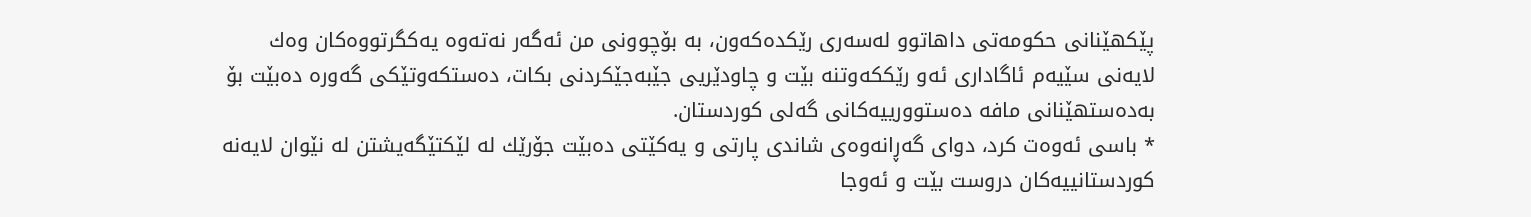پێكهێنانی حكومەتی داهاتوو لەسەری رێكدەكەون، بە بۆچوونی من ئەگەر نەتەوە یەكگرتووەكان وەك لایەنی سێیەم ئاگاداری ئەو رێككەوتنە بێت و چاودێریی جێبەجێكردنی بكات، دەستكەوتێكی گەورە دەبێت بۆ بەدەستهێنانی مافە دەستوورییەكانی گەلی كوردستان.
* باسی ئەوەت كرد، دوای گەڕانەوەی شاندی پارتی و یەكێتی دەبێت جۆرێك لە لێكتێگەیشتن لە نێوان لایەنە كوردستانییەكان دروست بێت و ئەوجا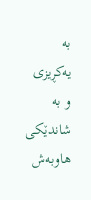بە یەكڕیزی و بە شاندێكی هاوبەش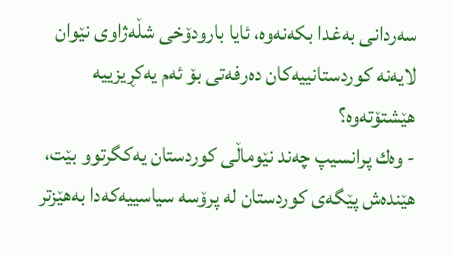سەردانی بەغدا بكەنەوە، ئایا بارودۆخی شڵەژاوی نێوان لایەنە كوردستانییەكان دەرفەتی بۆ ئەم یەكڕیزییە هێشتۆتەوە؟
- وەك پرانسیپ چەند نێوماڵی كوردستان یەكگرتوو بێت، هێندەش پێگەی كوردستان لە پرۆسە سیاسییەكەدا بەهێزتر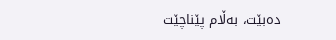دەبێت، بەڵام پێناچێت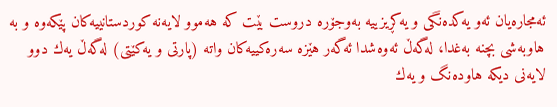ئەمجارەیان ئەو یەكدەنگی و یەكڕیزییە بەوجۆرە دروست بێت كە هەموو لایەنە كوردستانییەكان پێكەوە و بە هاوبەشی بچنە بەغدا، لەگەڵ ئەوەشدا ئەگەر هێزە سەرەكییەكان واتە (پارتی و یەكێتی) لەگەڵ یەك دوو لایەنی دیكە هاودەنگ و یەك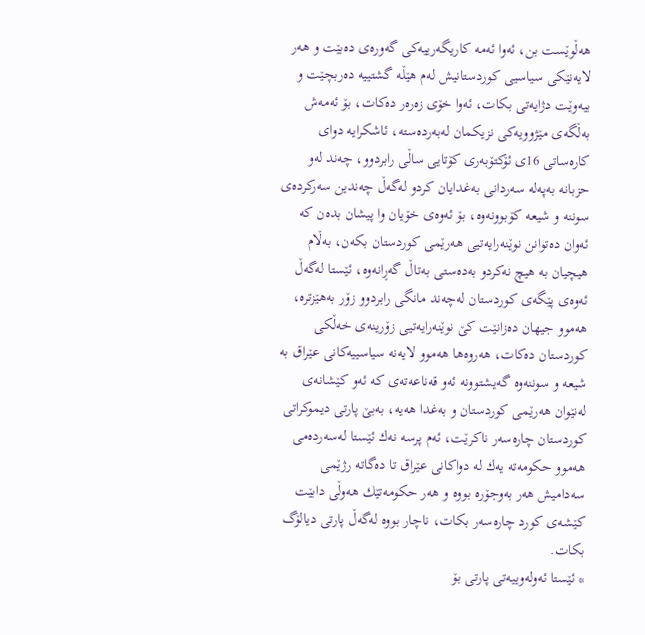هەڵوێست بن، ئەوا ئەمە كاریگەرییەكی گەورەی دەبێت و هەر لایەنێكی سیاسیی كوردستانیش لەم هێڵە گشتییە دەربچێت و بیەوێت دژایەتی بكات، ئەوا خۆی زەرەر دەكات، بۆ ئەمەش بەڵگەی مێژوویەكی نزیكمان لەبەردەستە، ئاشكرایە دوای كارەساتی 16ی ئۆكتۆبەری كۆتایی ساڵی رابردوو، چەند لەو حزبانە بەپەلە سەردانی بەغدایان كردو لەگەڵ چەندین سەركردەی سوننە و شیعە كۆبوونەوە، بۆ ئەوەی خۆیان وا پیشان بدەن كە ئەوان دەتوانن نوێنەرایەتیی هەرێمی كوردستان بكەن، بەڵام هیچیان بە هیچ نەكردو بەدەستی بەتاڵ گەڕانەوە، ئێستا لەگەڵ ئەوەی پێگەی كوردستان لەچەند مانگی رابردوو زۆر بەهێزترە، هەموو جیهان دەزانێت كێ نوێنەرایەتیی زۆرینەی خەڵكی كوردستان دەكات، هەروەها هەموو لایەنە سیاسییەكانی عێراق بە شیعە و سوننەوە گەیشتوونە ئەو قەناعەتەی كە ئەو كێشانەی لەنێوان هەرێمی كوردستان و بەغدا هەیە، بەبێ پارتی دیموكراتی كوردستان چارەسەر ناكرێت، ئەم پرسە نەك ئێستا لەسەردەمی هەموو حكومەتە یەك لە دواكانی عێراق تا دەگاتە رژێمی سەدامیش هەر بەوجۆرە بووە و هەر حكومەتێك هەوڵی دابێت كێشەی كورد چارەسەر بكات، ناچار بووە لەگەڵ پارتی دیالۆگ بكات.
* ئێستا ئەولەوییەتی پارتی بۆ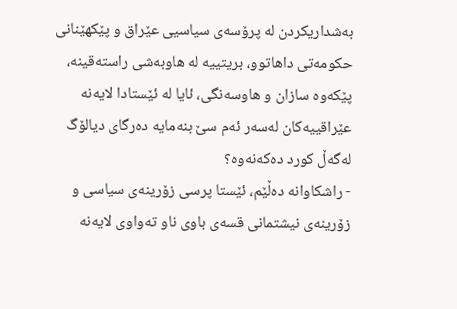بەشداریكردن لە پرۆسەی سیاسیی عێراق و پێكهێنانی حكومەتی داهاتوو، بریتییە لە هاوبەشی راستەقینە، پێكەوە سازان و هاوسەنگی، ئایا لە ئێستادا لایەنە عێراقییەكان لەسەر ئەم سێ بنەمایە دەرگای دیالۆگ لەگەڵ كورد دەكەنەوە؟
- راشكاوانە دەڵێم، ئێستا پرسی زۆرینەی سیاسی و زۆرینەی نیشتمانی قسەی باوی ناو تەواوی لایەنە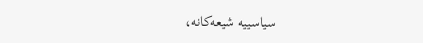سیاسییە شیعەكانە،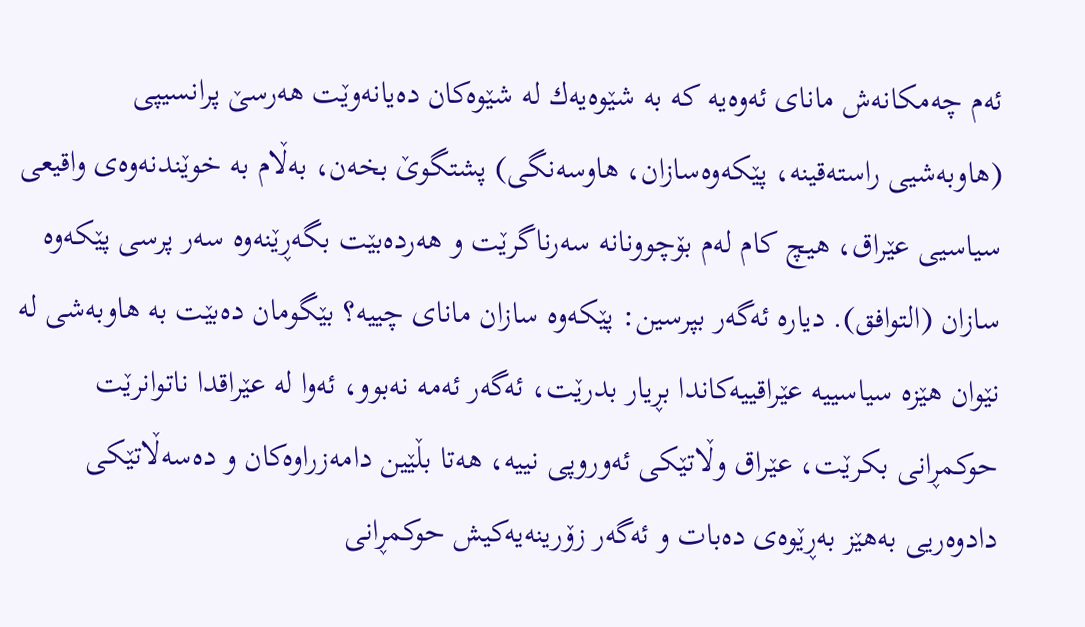ئەم چەمكانەش مانای ئەوەیە كە بە شێوەیەك لە شێوەكان دەیانەوێت هەرسێ پرانسیپی (هاوبەشیی راستەقینە، پێكەوەسازان، هاوسەنگی) پشتگوێ بخەن، بەڵام بە خوێندنەوەی واقیعی سیاسیی عێراق، هیچ كام لەم بۆچوونانە سەرناگرێت و هەردەبێت بگەڕێنەوە سەر پرسی پێكەوە سازان (التوافق). دیارە ئەگەر بپرسین: پێكەوە سازان مانای چییە؟ بێگومان دەبێت بە هاوبەشی لە نێوان هێزە سیاسییە عێراقییەكاندا بڕیار بدرێت، ئەگەر ئەمە نەبوو، ئەوا لە عێراقدا ناتوانرێت حوكمڕانی بكرێت، عێراق وڵاتێكی ئەوروپی نییە، هەتا بڵێین دامەزراوەكان و دەسەڵاتێكی دادوەریی بەهێز بەڕێوەی دەبات و ئەگەر زۆرینەیەكیش حوكمڕانی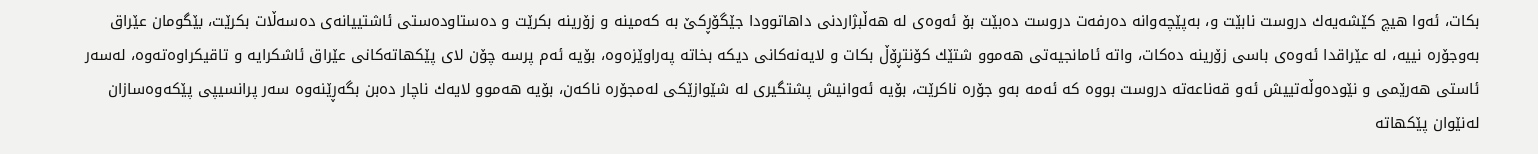بكات، ئەوا هیچ كێشەیەك دروست نابێت و، بەپێچەوانە دەرفەت دروست دەبێت بۆ ئەوەی لە هەڵبژاردنی داهاتوودا جێگۆڕكێ بە كەمینە و زۆرینە بكرێت و دەستاودەستی ئاشتییانەی دەسەڵات بكرێت، بێگومان عێراق بەوجۆرە نییە، لە عێراقدا ئەوەی باسی زۆرینە دەكات، واتە ئامانجیەتی هەموو شتێك كۆنتڕۆڵ بكات و لایەنەكانی دیكە بخاتە پەراوێزەوە، بۆیە ئەم پرسە چۆن لای پێكهاتەكانی عێراق ئاشكرایە و تاقیكراوەتەوە، لەسەر ئاستی هەرێمی و نێودەوڵەتییش ئەو قەناعەتە دروست بووە كە ئەمە بەو جۆرە ناكرێت، بۆیە ئەوانیش پشتگیری لە شێوازێكی لەمجۆرە ناكەن، بۆیە هەموو لایەك ناچار دەبن بگەڕێنەوە سەر پرانسیپی پێكەوەسازان لەنێوان پێكهاتە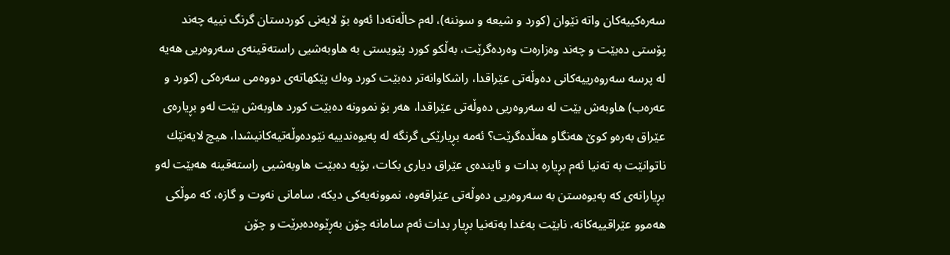سەرەكییەكان واتە نێوان (كورد و شیعە و سوننە)، لەم حاڵەتەدا ئەوە بۆ لایەنی كوردستان گرنگ نییە چەند پۆستی دەبێت و چەند وەزارەت وەردەگرێت، بەڵكو كورد پێویستی بە هاوبەشیی راستەقینەی سەروەریی هەیە لە پرسە سەروەرییەكانی دەوڵەتی عێراقدا، راشكاوانەتر دەبێت كورد وەك پێكهاتەی دووەمی سەرەكی (كورد و عەرەب) هاوبەش بێت لە سەروەریی دەوڵەتی عێراقدا، هەر بۆ نموونە دەبێت كورد هاوبەش بێت لەو بڕیارەی عێراق بەرەو كوێ هەنگاو هەڵدەگرێت؟ ئەمە بڕیارێكی گرنگە لە پەیوەندییە نێودەوڵەتیەكانیشدا، هیچ لایەنێك ناتوانێت بە تەنیا ئەم بڕیارە بدات و ئایندەی عێراق دیاری بكات، بۆیە دەبێت هاوبەشیی راستەقینە هەبێت لەو بڕیارانەی كە پەیوەستن بە سەروەریی دەوڵەتی عێراقەوە، نموونەیەكی دیكە، سامانی نەوت و گازە، كە موڵكی هەموو عێراقییەكانە، نابێت بەغدا بەتەنیا بڕیار بدات ئەم سامانە چۆن بەڕێوەدەبرێت و چۆن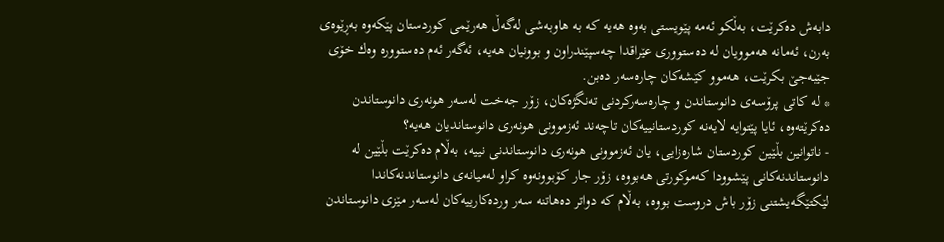دابەش دەكرێت، بەڵكو ئەمە پێویستی بەوە هەیە كە بە هاوبەشی لەگەڵ هەرێمی كوردستان پێكەوە بەڕێوەی بەرن، ئەمانە هەموویان لە دەستووری عێراقدا چەسپێندراون و بوونیان هەیە، ئەگەر ئەم دەستوورە وەك خۆی جێبەجێ بكرێت، هەموو كێشەكان چارەسەر دەبن.
* لە كاتی پرۆسەی دانوستاندن و چارەسەركردنی تەنگژەكان، زۆر جەخت لەسەر هونەری دانوستاندن دەكرێتەوە، ئایا پێتوایە لایەنە كوردستانییەكان تاچەند ئەزموونی هونەری دانوستاندیان هەیە؟
- ناتوانین بڵێین كوردستان شارەزایی، یان ئەزموونی هونەری دانوستاندنی نییە، بەڵام دەكرێت بڵێین لە دانوستاندنەكانی پێشوودا كەموكورتی هەبووە، زۆر جار كۆبوونەوە كراو لەمیانەی دانوستاندنەكاندا لێكتێگەیشتنی زۆر باش دروست بووە، بەڵام كە دواتر دەهاتنە سەر وردەكارییەكان لەسەر مێزی دانوستاندن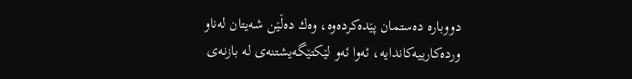دووبارە دەستمان پێدەكردەوە، وەك دەڵێن شەیتان لەناو وردەكارییەكاندایە، ئەوا ئەو لێكتێگەیشتنەی لە بازنەی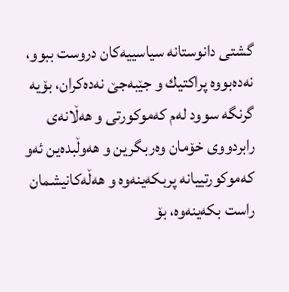گشتی دانوستانە سیاسییەكان دروست ببوو، نەدەبووە پراكتیك و جێبەجێ نەدەكران، بۆیە گرنگە سوود لەم كەموكورتی و هەڵانەی رابردووی خۆمان وەربگرین و هەوڵبدەین ئەو كەموكورتییانە پربكەینەوە و هەڵەكانیشمان راست بكەینەوە، بۆ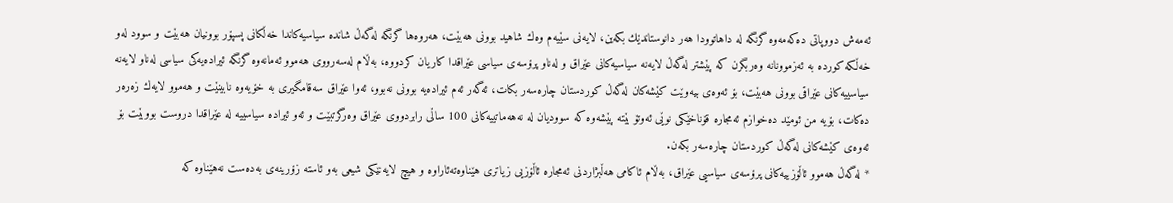ئەمەش دووپاتی دەكەمەوە گرنگە لە داهاتوودا هەر دانوستاندێك بكەین، لایەنی سێیەم وەك شاهید بوونی هەبێت، هەروەها گرنگە لەگەڵ شاندە سیاسیەكاندا خەڵكانی پسپۆر بوونیان هەبێت و سوود لەو خەڵكە كوردە بە ئەزموونانە وەربگرن كە پێشتر لەگەڵ لایەنە سیاسیەكانی عێراق و لەناو پرۆسەی سیاسی عێراقدا كاریان كردووە، بەڵام لەسەرووی هەموو ئەمانەوە گرنگە ئیرادەیەكی سیاسی لەناو لایەنە سیاسییەكانی عێراقی بوونی هەبێت، بۆ ئەوەی بیەوێت كێشەكان لەگەڵ كوردستان چارەسەر بكات، ئەگەر ئەم ئیرادەیە بوونی نەبوو، ئەوا عێراق سەقامگیری بە خۆیەوە نابینێت و هەموو لایەك زەرەر دەكات، بۆیە من ئومێد دەخوازم ئەمجارە قۆناخێكی نوێی ئەوتۆ بێتە پێشەوە كە سوودیان لە نەهەماتییەكانی 100 ساڵی رابردووی عێراق وەرگرتبێت و ئەو ئیرادە سیاسییە لە عێراقدا دروست بووبێت بۆ ئەوەی كێشەكانی لەگەڵ كوردستان چارەسەر بكەن.
* لەگەڵ هەموو ئاڵۆزییەكانی پرۆسەی سیاسیی عێراق، بەڵام ئاكامی هەڵبژاردنی ئەمجارە ئاڵۆزیی زیاتری هێناوەتەئاراوە و هیچ لایەنێكی شیعی بەو ئاستە زۆرینەی بەدەست نەهێناوە كە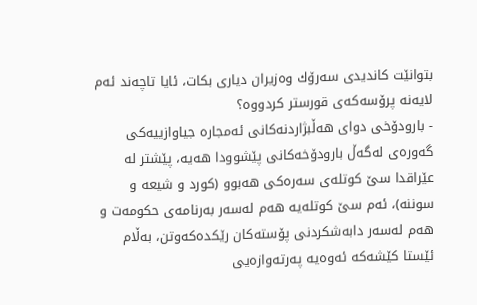بتوانێت كاندیدی سەرۆك وەزیران دیاری بكات، ئایا تاچەند ئەم لایەنە پرۆسەكەی قورستر كردووە؟
- بارودۆخی دوای هەڵبژاردنەكانی ئەمجارە جیاوازییەكی گەورەی لەگەڵ بارودۆخەكانی پێشوودا هەیە، پێشتر لە عێراقدا سێ كوتلەی سەرەكی هەبوو (كورد و شیعە و سوننە)، ئەم سێ كوتلەیە هەم لەسەر بەرنامەی حكومەت و هەم لەسەر دابەشكردنی پۆستەكان رێكدەكەوتن، بەڵام ئێستا كێشەكە ئەوەیە پەرتەوازەیی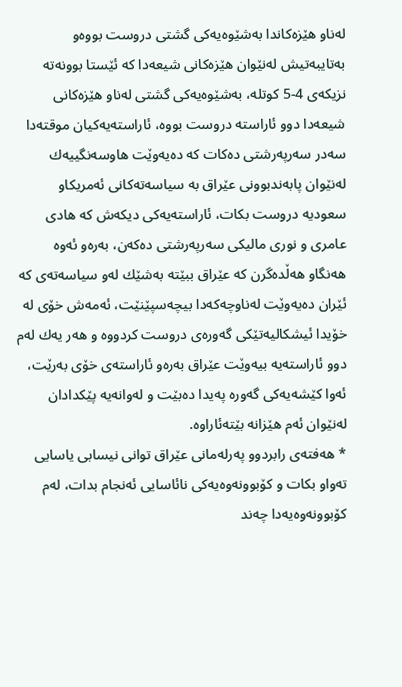لەناو هێزەكاندا بەشێوەیەكی گشتی دروست بووەو بەتایبەتیش لەنێوان هێزەكانی شیعەدا كە ئێستا بوونەتە نزیكەی 4-5 كوتلە، بەشێوەیەكی گشتی لەناو هێزەكانی شیعەدا دوو ئاراستە دروست بووە، ئاراستەیەكیان موقتەدا سەدر سەرپەرشتی دەكات كە دەیەوێت هاوسەنگییەك لەنێوان پابەندبوونی عێراق بە سیاسەتەكانی ئەمریكاو سعودیە دروست بكات، ئاراستەیەكی دیكەش كە هادی عامری و نوری مالیكی سەرپەرشتی دەكەن، بەرەو ئەوە هەنگاو هەڵدەگرن كە عێراق ببێتە بەشێك لەو سیاسەتەی كە ئێران دەیەوێت لەناوچەكەدا بیچەسپێنێت، ئەمەش خۆی لە خۆیدا ئیشكالیەتێكی گەورەی دروست كردووە و هەر یەك لەم دوو ئاراستەیە بیەوێت عێراق بەرەو ئاراستەی خۆی بەرێت، ئەوا كێشەیەكی گەورە پەیدا دەبێت و لەوانەیە پێكدادان لەنێوان ئەم هێزانە بێتەئاراوە.
* هەفتەی رابردوو پەرلەمانی عێراق توانی نیسابی یاسایی تەواو بكات و كۆبوونەوەیەكی نائاسایی ئەنجام بدات، لەم كۆبوونەوەیەدا چەند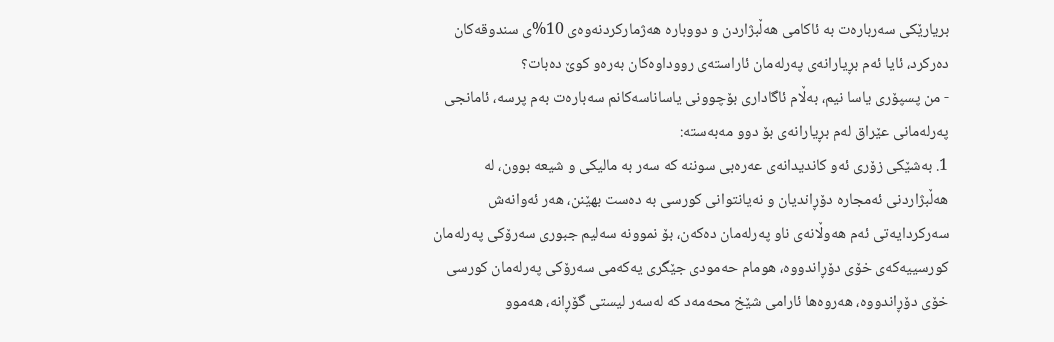بریارێكی سەربارەت بە ئاكامی هەڵبژاردن و دووبارە هەژماركردنەوەی 10%ی سندوقەكان دەركرد، ئایا ئەم بڕیارانەی پەرلەمان ئاراستەی رووداوەكان بەرەو كوێ دەبات؟
- من پسپۆری یاسا نیم، بەڵام ئاگاداری بۆچوونی یاساناسەكانم سەبارەت بەم پرسە، ئامانجی پەرلەمانی عێراق لەم بڕیارانەی بۆ دوو مەبەستە:
1. بەشێكی زۆری ئەو كاندیدانەی عەرەبی سوننە كە سەر بە مالیكی و شیعە بوون، لە هەڵبژاردنی ئەمجارە دۆڕاندیان و نەیانتوانی كورسی بە دەست بهێنن، هەر ئەوانەش سەركردایەتی ئەم هەوڵانەی ناو پەرلەمان دەكەن، بۆ نموونە سەلیم جبوری سەرۆكی پەرلەمان كورسییەكەی خۆی دۆڕاندووە، هومام حەمودی جێگری یەكەمی سەرۆكی پەرلەمان كورسی خۆی دۆڕاندووە، هەروەها ئارامی شێخ محەمەد كە لەسەر لیستی گۆڕانە، هەموو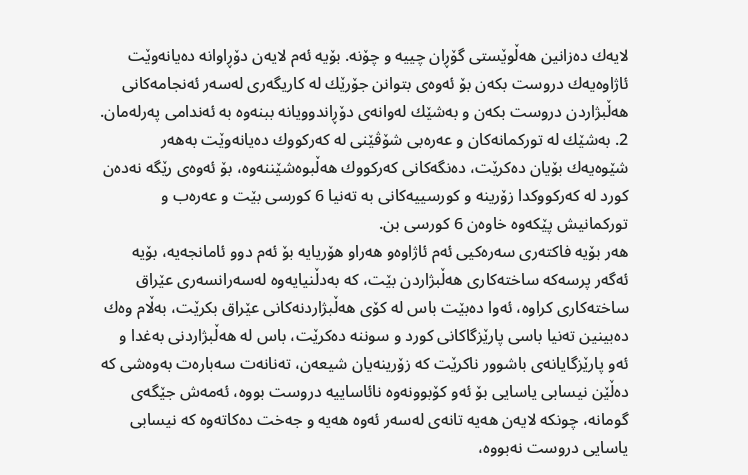لایەك دەزانین هەڵوێستی گۆڕان چییە و چۆنە. بۆیە ئەم لایەن دۆڕاوانە دەیانەوێت ئاژاوەیەك دروست بكەن بۆ ئەوەی بتوانن جۆرێك لە كاریگەری لەسەر ئەنجامەكانی هەڵبژاردن دروست بكەن و بەشێك لەوانەی دۆڕاندوویانە ببنەوە بە ئەندامی پەرلەمان.
2. بەشێك لە توركمانەكان و عەرەبی شۆڤێنی لە كەركووك دەیانەوێت بەهەر شێوەیەك بۆیان دەكرێت، دەنگەكانی كەركووك هەڵبوەشێننەوە، بۆ ئەوەی رێگە نەدەن كورد لە كەركووكدا زۆرینە و كورسییەكانی بە تەنیا 6 كورسی بێت و عەرەب و توركمانیش پێكەوە خاوەن 6 كورسی بن.
هەر بۆیە فاكتەری سەرەكیی ئەم ئاژاوەو هەراو هۆریایە بۆ ئەم دوو ئامانجەیە، بۆیە ئەگەر پرسەكە ساختەكاری هەڵبژاردن بێت، كە بەدڵنیایەوە لەسەرانسەری عێراق ساختەكاری كراوە، ئەوا دەبێت باس لە كۆی هەڵبژاردنەكانی عێراق بكرێت، بەڵام وەك دەبینین تەنیا باسی پارێزگاكانی كورد و سوننە دەكرێت، باس لە هەڵبژاردنی بەغدا و ئەو پارێزگایانەی باشوور ناكرێت كە زۆرینەیان شیعەن، تەنانەت سەبارەت بەوەشی كە دەڵێن نیسابی یاسایی بۆ ئەو كۆبوونەوە نائاساییە دروست بووە، ئەمەش جێگەی گومانە، چونكە لایەن هەیە تانەی لەسەر ئەوە هەیە و جەخت دەكاتەوە كە نیسابی یاسایی دروست نەبووە،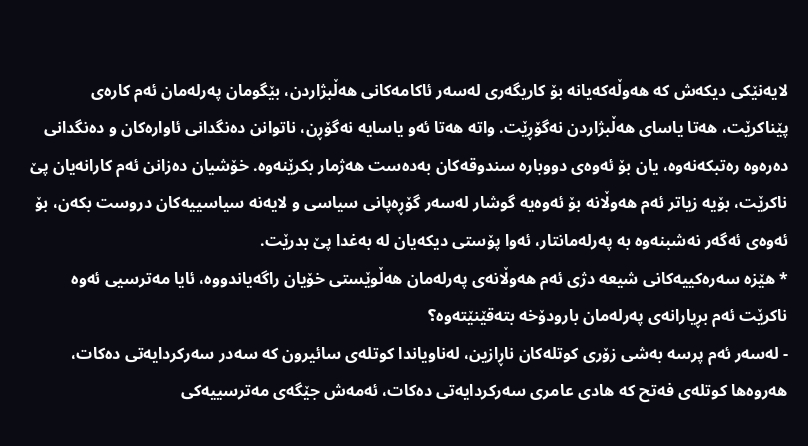لایەنێكی دیكەش كە هەوڵەكەیانە بۆ كاریگەری لەسەر ئاكامەكانی هەڵبژاردن، بێگومان پەرلەمان ئەم كارەی پێناكرێت، هەتا یاسای هەڵبژاردن نەگۆڕێت. واتە هەتا ئەو یاسایە نەگۆڕن، ناتوانن دەنگدانی ئاوارەكان و دەنگدانی دەرەوە رەتبكەنەوە، یان بۆ ئەوەی دووبارە سندوقەكان بەدەست هەژمار بكرێنەوە. خۆشیان دەزانن ئەم كارانەیان پێ ناكرێت، بۆیە زیاتر ئەم هەوڵانە بۆ ئەوەیە گوشار لەسەر گۆڕەپانی سیاسی و لایەنە سیاسییەكان دروست بكەن، بۆ ئەوەی ئەگەر نەشبنەوە بە پەرلەمانتار، ئەوا پۆستی دیكەیان لە بەغدا پێ بدرێت.
* هێزە سەرەكییەكانی شیعە دژی ئەم هەوڵانەی پەرلەمان هەڵوێستی خۆیان راگەیاندووە، ئایا مەترسیی ئەوە ناكرێت ئەم بڕیارانەی پەرلەمان بارودۆخە بتەقێنێتەوە؟
- لەسەر ئەم پرسە بەشی زۆری كوتلەكان ناڕازین، لەناویاندا كوتلەی سائیرون كە سەدر سەركردایەتی دەكات، هەروەها كوتلەی فەتح كە هادی عامری سەركردایەتی دەكات، ئەمەش جێگەی مەترسییەكی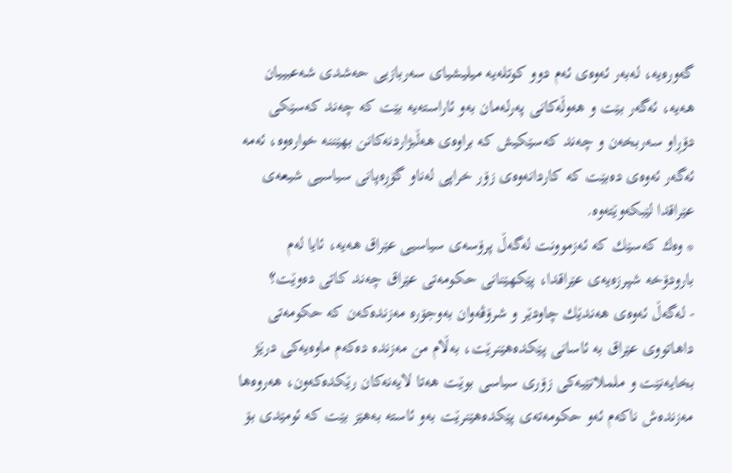گەورەیە، لەبەر ئەوەی ئەم دوو كوتلەیە میلیشیای سەربازیی حەشدی شەعبییان هەیە، ئەگەر بێت و هەوڵەكانی پەرلەمان بەو ئاراستەیە بێت كە چەند كەسێكی دۆڕاو سەربخەن و چەند كەسێكیش كە براوەی هەڵبژاردنەكانن بهێننە خوارەوە، ئەمە ئەگەر ئەوەی دەبێت كە كاردانەوەی زۆر خراپی لەناو گۆڕەپانی سیاسیی شیعەی عێراقدا لێبكەوێتەوە.
* وەك كەسێك كە ئەزموونت لەگەڵ پرۆسەی سیاسیی عێراق هەیە، ئایا لەم بارودۆخە شپرزەیەی عێراقدا، پێكهێنانی حكومەتی عێراق چەند كاتی دەوێت؟
- لەگەڵ ئەوەی هەندێك چاودێر و شرۆڤەوان بەوجۆرە مەزندەكەن كە حكومەتی داهاتووی عێراق بە ئاسانی پێكدەهێنرێت، بەڵام من مەزندە دەكەم ماوەیەكی درێژ بخایەنێت و ململانێیەكی زۆری سیاسی بوێت هەتا لایەنەكان رێكدەكەون، هەروەها مەزندەش ناكەم ئەو حكومەتەی پێكدەهێنرێت بەو ئاستە بەهێز بێت كە ئومێدی بۆ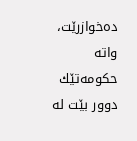دەخوازرێت، واتە حكومەتێك دوور بێت لە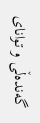گەندەڵی و توانای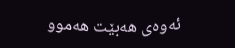ئەوەی هەبێت هەموو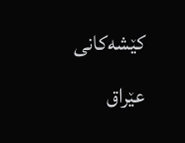كێشەكانی عێراق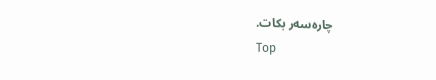چارەسەر بكات.
Top